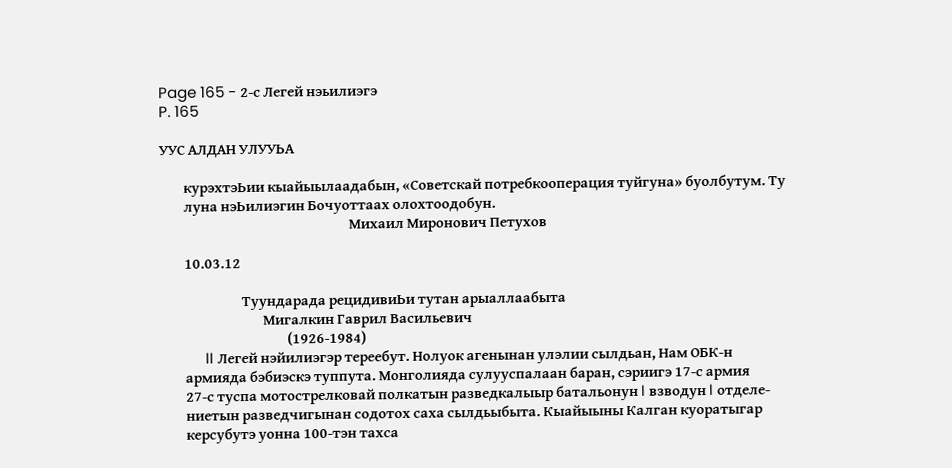Page 165 - 2-с Легей нэьилиэгэ
P. 165

УУС АЛДАН УЛУУЬА

        курэхтэЬии кыайыылаадабын, «Советскай потребкооперация туйгуна» буолбутум. Ту
        луна нэЬилиэгин Бочуоттаах олохтоодобун.
                                                               Михаил Миронович Петухов

        10.03.12

                           Туундарада рецидивиЬи тутан арыаллаабыта
                                  Мигалкин Гаврил Васильевич
                                          (1926-1984)
           II Легей нэйилиэгэр тереебут. Нолуок агенынан улэлии сылдьан, Нам ОБК-н
        армияда бэбиэскэ туппута. Монголияда сулууспалаан баран, сэриигэ 17-с армия
        27-с туспа мотострелковай полкатын разведкалыыр батальонун I взводун I отделе-
        ниетын разведчигынан содотох саха сылдьыбыта. Кыайыыны Калган куоратыгар
        керсубутэ уонна 100-тэн тахса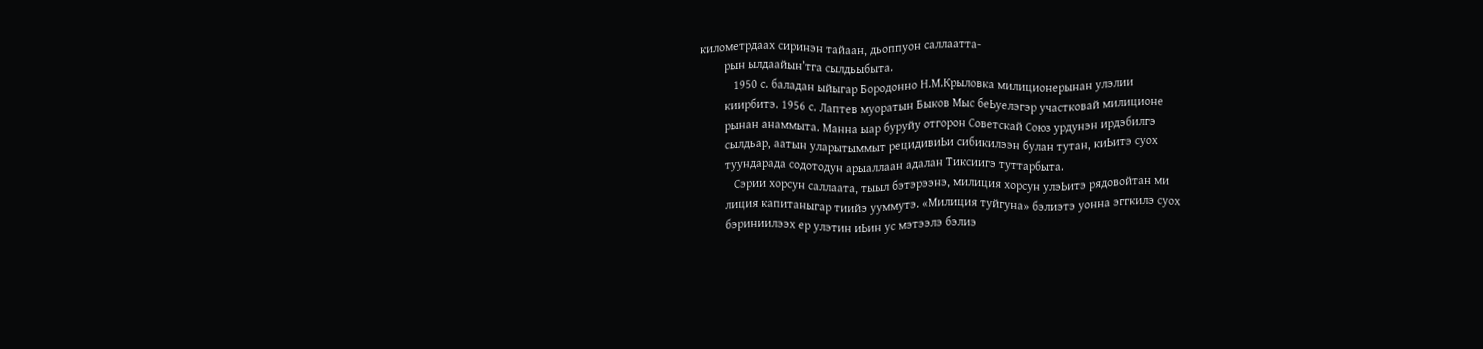километрдаах сиринэн тайаан, дьоппуон саллаатта-
        рын ылдаайын’тга сылдьыбыта.
           1950 с. баладан ыйыгар Бородонно Н.М.Крыловка милиционерынан улэлии
        киирбитэ. 1956 с. Лаптев муоратын Быков Мыс беЬуелэгэр участковай милиционе
        рынан анаммыта. Манна ыар буруйу отгорон Советскай Союз урдунэн ирдэбилгэ
        сылдьар, аатын уларытыммыт рецидивиЬи сибикилээн булан тутан, киЬитэ суох
        туундарада содотодун арыаллаан адалан Тиксиигэ туттарбыта.
           Сэрии хорсун саллаата, тыыл бэтэрээнэ, милиция хорсун улэЬитэ рядовойтан ми
        лиция капитаныгар тиийэ ууммутэ. «Милиция туйгуна» бэлиэтэ уонна эггкилэ суох
        бэриниилээх ер улэтин иЬин ус мэтээлэ бэлиэ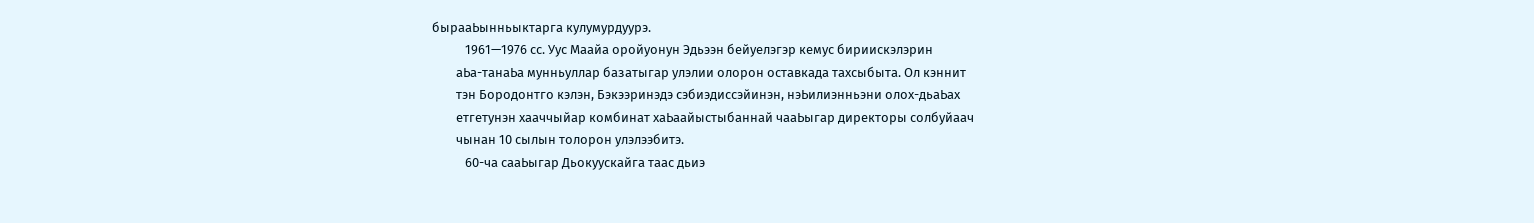бырааЬынньыктарга кулумурдуурэ.
           1961—1976 сс. Уус Маайа оройуонун Эдьээн бейуелэгэр кемус бириискэлэрин
        аЬа-танаЬа мунньуллар базатыгар улэлии олорон оставкада тахсыбыта. Ол кэннит
        тэн Бородонтго кэлэн, Бэкээринэдэ сэбиэдиссэйинэн, нэЬилиэнньэни олох-дьаЬах
        етгетунэн хааччыйар комбинат хаЬаайыстыбаннай чааЬыгар директоры солбуйаач
        чынан 10 сылын толорон улэлээбитэ.
           60-ча сааЬыгар Дьокуускайга таас дьиэ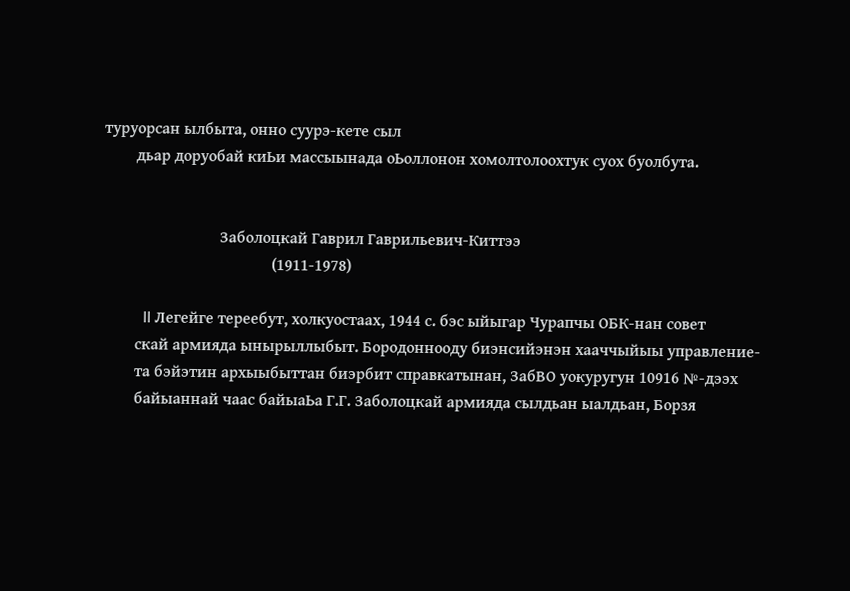туруорсан ылбыта, онно суурэ-кете сыл
        дьар доруобай киЬи массыынада оЬоллонон хомолтолоохтук суох буолбута.


                             Заболоцкай Гаврил Гаврильевич-Киттээ
                                          (1911-1978)

          II Легейге тереебут, холкуостаах, 1944 с. бэс ыйыгар Чурапчы ОБК-нан совет
        скай армияда ынырыллыбыт. Бородоннооду биэнсийэнэн хааччыйыы управление-
        та бэйэтин архыыбыттан биэрбит справкатынан, ЗабВО уокуругун 10916 №-дээх
        байыаннай чаас байыаЬа Г.Г. Заболоцкай армияда сылдьан ыалдьан, Борзя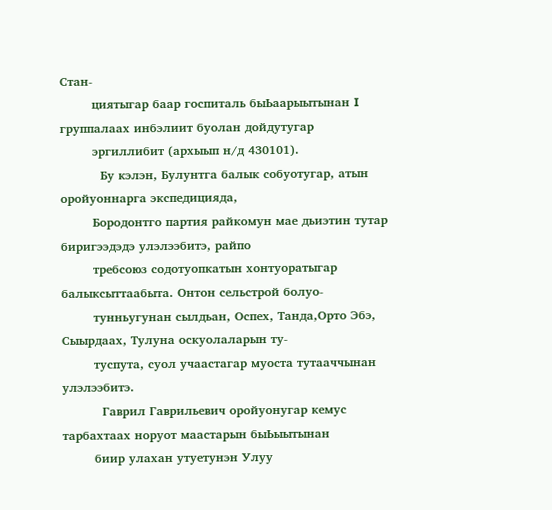Стан-
        циятыгар баар госпиталь быЬаарыытынан I группалаах инбэлиит буолан дойдутугар
        эргиллибит (архыып н/д 430101).
          Бу кэлэн, Булунтга балык собуотугар, атын оройуоннарга экспедицияда,
        Бородонтго партия райкомун мае дьиэтин тутар биригээдэдэ улэлээбитэ, райпо
        требсоюз содотуопкатын хонтуоратыгар балыксыттаабыта. Онтон сельстрой болуо-
        тунньугунан сылдьан, Оспех, Танда,Орто Эбэ, Сыырдаах, Тулуна оскуолаларын ту-
        туспута, суол учаастагар муоста тутааччынан улэлээбитэ.
          Гаврил Гаврильевич оройуонугар кемус тарбахтаах норуот маастарын быЬыытынан
        биир улахан утуетунэн Улуу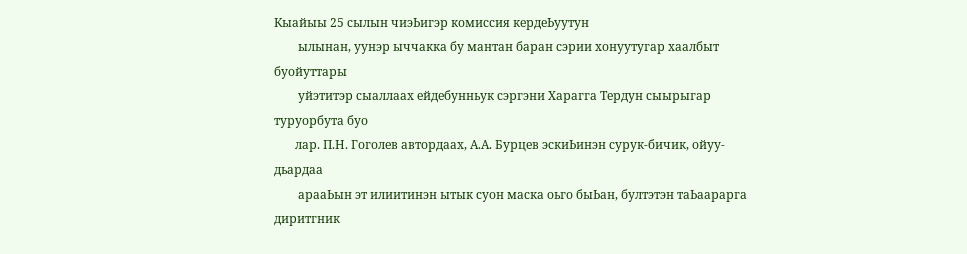Кыайыы 25 сылын чиэЬигэр комиссия кердеЬуутун
        ылынан, уунэр ыччакка бу мантан баран сэрии хонуутугар хаалбыт буойуттары
        уйэтитэр сыаллаах ейдебунньук сэргэни Харагга Тердун сыырыгар туруорбута буо
       лар. П.Н. Гоголев автордаах, А.А. Бурцев эскиЬинэн сурук-бичик, ойуу-дьардаа
        арааЬын эт илиитинэн ытык суон маска оьго быЬан, бултэтэн таЬаарарга диритгник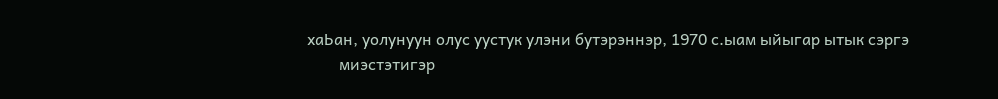хаЬан, уолунуун олус уустук улэни бутэрэннэр, 1970 с.ыам ыйыгар ытык сэргэ
        миэстэтигэр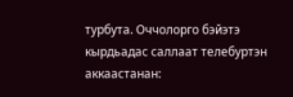турбута. Оччолорго бэйэтэ кырдьадас саллаат телебуртэн аккаастанан: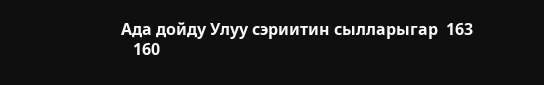Ада дойду Улуу сэриитин сылларыгар  163
   160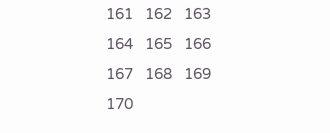161   162   163   164   165   166   167   168   169   170